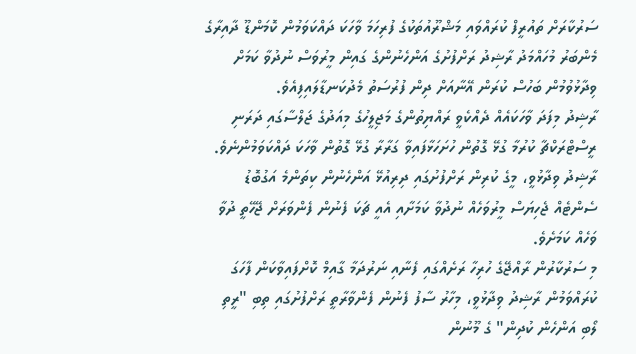ސަރުކާރަށް ތައުރީފް ކުރައްވައި މަޝްރޫއުތަކުގެ ފުރިހަމަ ވާހަކަ ދައްކަވަމުން ކޮމަންޑޫ ދާއިރާގެ މެންބަރު މުހައްމަދު ރާޝިދު ރަށްފުށުގެ އަންހެނުންގެ ގައިން މީރުވަސް ނުދުވާ ކަމަށް ވިދާޅުވުމުން ބަހުސް ކުރަން އޭނާއަށް ދިން ފުރުސަތު މެދުކަނޑާލައިފިއެވެ.
ރާޝިދު މިފަދަ ވާހަކައެއް ދެއްކެވީ ރައްޔިތުންގެ މަޖިލީހުގެ މިއަދުގެ ޖަލްސާގައި ދަރަނި ރީސްޓްރަކްޗާ ކުރުމާ ގުޅޭ ގޮތުން ހުށަހަޅާފައިވާ ގަރާރާ ގުޅޭ ގޮތުން ވާހަކަ ދައްކަވަމުންނެވެ. ރާޝިދު ވިދާޅުވީ، މީގެ ކުރިން ރަށްފުށުގައި ދިރިއުޅޭ އަންހެނުން ކިތަންމެ އަގުބޮޑު ސެންޓެއް ޖެހިޔަސް މީރުވަހެއް ނުދުވާ ކަމަށާއި އެއީ ޗަކަ ފެނުން ފެންވަރަށް ޖޭހޭތީ ދުވާ ވަހެއް ކަމަށެވެ.
މި ސަރުކާރުން ރާއްޖޭގެ ހުރިހާ ރަށެއްގައި ފެނާއި ނަރުދަމާ ގާއިމް ކޮށްފައިވާކަން ފާހަގަ ކުރައްވަމުން ރާޝިދު ވިދާޅުވީ، މިހާރު ސާފު ފެނުން ފެންވާރާތީ ރަށްފުށުގައި ތިބި "ރީތި ލޯބި އަންހެން ކުދިން" ގެ މޫނުން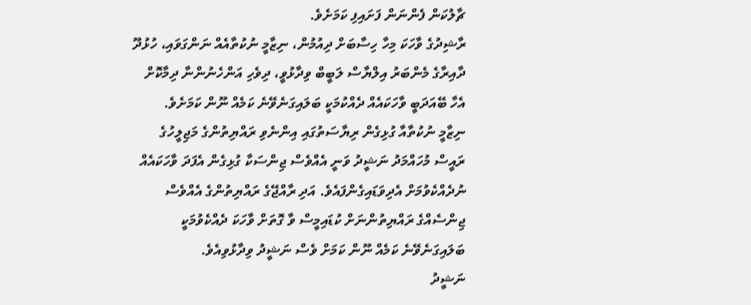ޗާލުކަން ފެންނަން ފަށައިފި ކަމަށެވެ.
ރާޝިދުގެ ވާހަކަ މިހާ ހިސާބަށް ދިއުމުން، ނިޒާމީ ނުކުތާއެއް ނަންގަވައި، ހުޅުދޫ ދާއިރާގެ މެންބަރު އިލްޔާސް ލަބީބް ވިދާޅުވީ، ދިވެހި އަންހެނުންނާ ދިމާކޮށް އެހާ ބޭއަދަބީ ވާހަކައެއް ދެއްކުމަކީ ބަލައިގަނެވޭނެ ކަމެއް ނޫން ކަމަށެވެ.
ނިޒާމީ ނުކުތާއާ ގުޅިގެން ރިޔާސަތުގައި އިންނެވި ރައްޔިތުންގެ މަޖިލީހުގެ ރައީސް މުހައްމަދު ނަޝީދު ވަނީ އެއްވެސް ޖިންސަކާ ގުޅިގެން އެފަދަ ވާހަކައެއް ނުދެއްކެވުމަށް އެދިވަޑައިގެންފައެވެ. އަދި ރާއްޖޭގެ ރައްޔިތުންގެ އެއްވެސް ޖިންސެއްގެ ރައްޔިތުންނަށް ކުޑައިމީސް ވާ ގޮތަށް ވާހަކަ ދެއްކެވުމަކީ ބަލައިގަނެވޭނެ ކަމެއް ނޫން ކަމަށް ވެސް ނަޝީދު ވިދާޅުވިއެވެ.
ނަޝީދު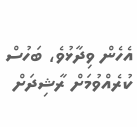އެހެން ވިދާޅުވެ، ބަހުސް ކުރެއްވުމަށް ރާޝިދަށް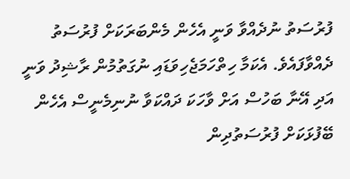ފުރުސަތު ނުދެއްވާ ވަނީ އެހެން މެންބަރަކަށް ފުރުސަތު ދެއްވާފައެވެ. އެކަމާ ހިތްހަމަޖެހިވަޑައި ނުގަތުމުން ރާޝިދު ވަނީ އަދި އޭނާ ބަހުސް އަށް ވާހަކަ ދައްކަވާ ނުނިމެނީސް އެހެން ބޭފުޅަކަށް ފުރުސަތުދިން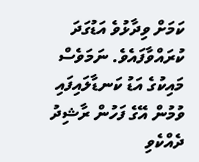ކަމަށް ވިދާޅުވެ އަޑުގަދަ ކުރައްވާފައެވެ. ނަމަވެސް މައިކުގެ އަޑު ކަނޑާލައިފައި ވުމުން އޭގެ ފަހުން ރާޝިދު ދެއްކެވި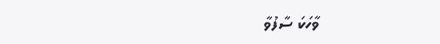ވާހަކަ ސާފުވާ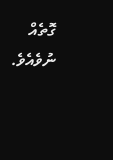ގޮތެއް ނުވެއެވެ.